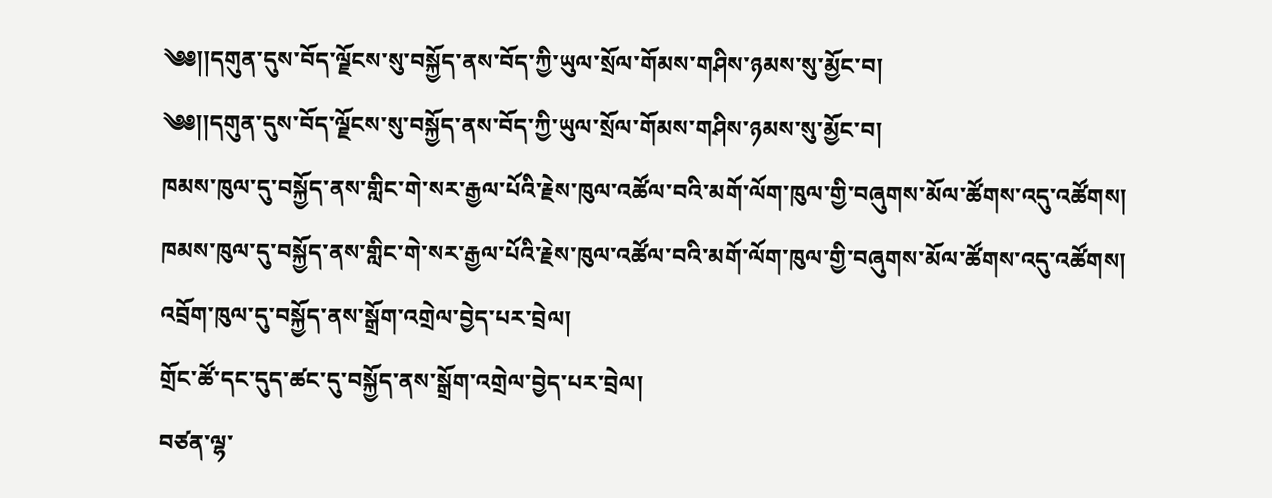༄༅།།དགུན་དུས་བོད་ལྗོངས་སུ་བསྐྱོད་ནས་བོད་ཀྱི་ཡུལ་སྲོལ་གོམས་གཤིས་ཉམས་སུ་མྱོང་བ།
༄༅།།དགུན་དུས་བོད་ལྗོངས་སུ་བསྐྱོད་ནས་བོད་ཀྱི་ཡུལ་སྲོལ་གོམས་གཤིས་ཉམས་སུ་མྱོང་བ།
ཁམས་ཁུལ་དུ་བསྐྱོད་ནས་གླིང་གེ་སར་རྒྱལ་པོའི་རྗེས་ཁུལ་འཚོལ་བའི་མགོ་ལོག་ཁུལ་གྱི་བཞུགས་མོལ་ཚོགས་འདུ་འཚོགས།
ཁམས་ཁུལ་དུ་བསྐྱོད་ནས་གླིང་གེ་སར་རྒྱལ་པོའི་རྗེས་ཁུལ་འཚོལ་བའི་མགོ་ལོག་ཁུལ་གྱི་བཞུགས་མོལ་ཚོགས་འདུ་འཚོགས།
འབྲོག་ཁུལ་དུ་བསྐྱོད་ནས་སྒྲོག་འགྲེལ་བྱེད་པར་བྲེལ།
གྲོང་ཚོ་དང་དུད་ཚང་དུ་བསྐྱོད་ནས་སྒྲོག་འགྲེལ་བྱེད་པར་བྲེལ།
བཙན་ལྷ་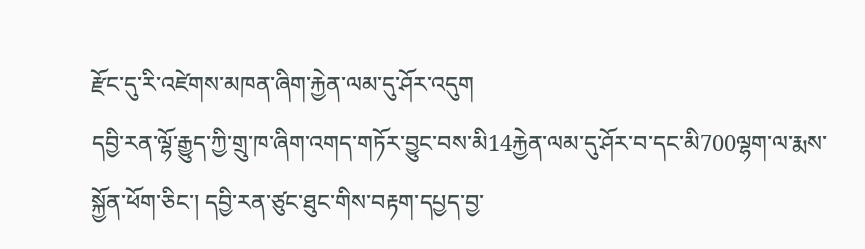རྫོང་དུ་རི་འཛེགས་མཁན་ཞིག་རྐྱེན་ལམ་དུ་ཤོར་འདུག
དབྱི་རན་ལྷོ་རྒྱུད་ཀྱི་གྲུ་ཁ་ཞིག་འགད་གཏོར་བྱུང་བས་མི14རྐྱེན་ལམ་དུ་ཤོར་བ་དང་མི700ལྷག་ལ་རྨས་སྐྱོན་ཕོག་ཅིང་། དབྱི་རན་ཙུང་ཐུང་གིས་བརྟག་དཔྱད་བྱ་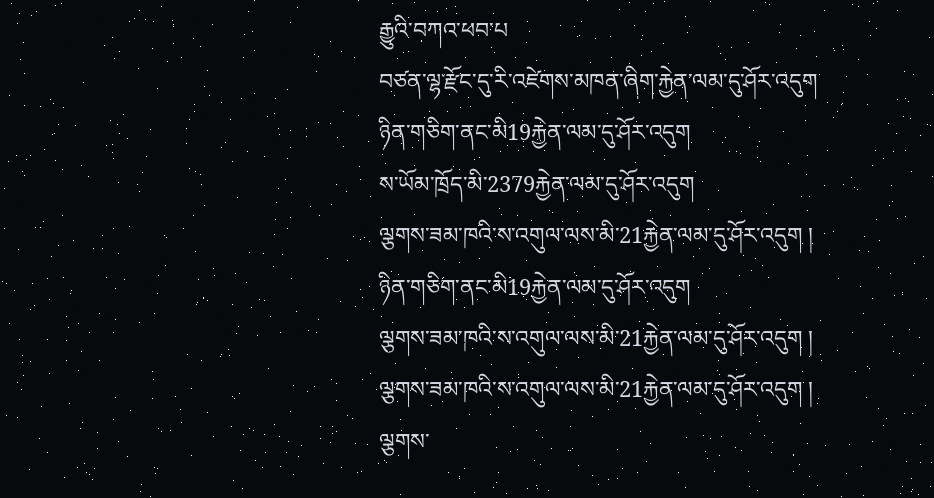རྒྱུའི་བཀའ་ཕབ་པ
བཙན་ལྷ་རྫོང་དུ་རི་འཛེགས་མཁན་ཞིག་རྐྱེན་ལམ་དུ་ཤོར་འདུག
ཉིན་གཅིག་ནང་མི19རྐྱེན་ལམ་དུ་ཤོར་འདུག
ས་ཡོམ་ཁྲོད་མི་2379རྐྱེན་ལམ་དུ་ཤོར་འདུག
ལྕགས་ཟམ་ཁའི་ས་འགུལ་ལས་མི་21རྐྱེན་ལམ་དུ་ཤོར་འདུག །
ཉིན་གཅིག་ནང་མི19རྐྱེན་ལམ་དུ་ཤོར་འདུག
ལྕགས་ཟམ་ཁའི་ས་འགུལ་ལས་མི་21རྐྱེན་ལམ་དུ་ཤོར་འདུག །
ལྕགས་ཟམ་ཁའི་ས་འགུལ་ལས་མི་21རྐྱེན་ལམ་དུ་ཤོར་འདུག །
ལྕགས་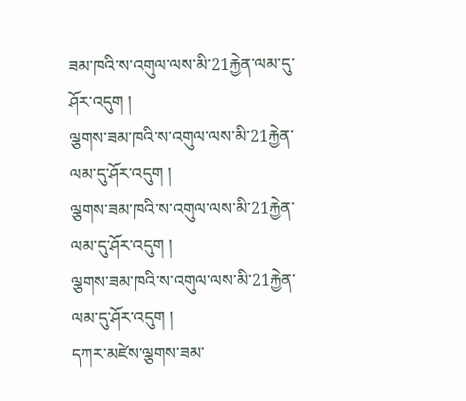ཟམ་ཁའི་ས་འགུལ་ལས་མི་21རྐྱེན་ལམ་དུ་ཤོར་འདུག །
ལྕགས་ཟམ་ཁའི་ས་འགུལ་ལས་མི་21རྐྱེན་ལམ་དུ་ཤོར་འདུག །
ལྕགས་ཟམ་ཁའི་ས་འགུལ་ལས་མི་21རྐྱེན་ལམ་དུ་ཤོར་འདུག །
ལྕགས་ཟམ་ཁའི་ས་འགུལ་ལས་མི་21རྐྱེན་ལམ་དུ་ཤོར་འདུག །
དཀར་མཛེས་ལྕགས་ཟམ་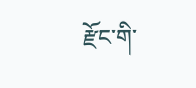རྫོང་གི་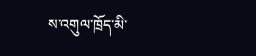ས་འགུལ་ཁྲོད་མི་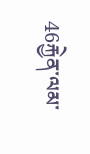46རྐྱེན་ལམ་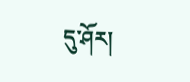དུ་ཤོར།